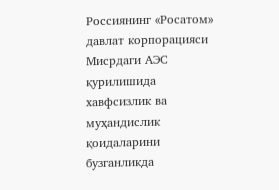Россиянинг «Росатом» давлат корпорацияси Мисрдаги АЭС қурилишида хавфсизлик ва муҳандислик қоидаларини бузганликда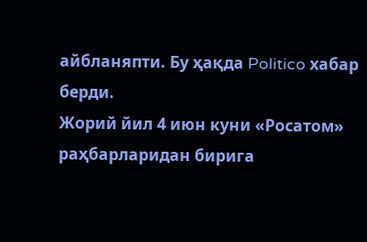айбланяпти. Бу ҳақда Politico хабар берди.
Жорий йил 4 июн куни «Росатом» раҳбарларидан бирига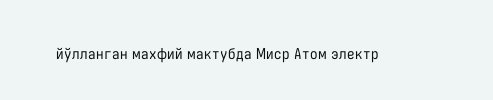йўлланган махфий мактубда Миср Атом электр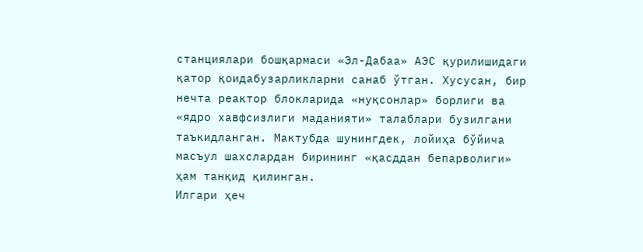станциялари бошқармаси «Эл-Дабаа» АЭС қурилишидаги қатор қоидабузарликларни санаб ўтган. Хусусан, бир нечта реактор блокларида «нуқсонлар» борлиги ва «ядро хавфсизлиги маданияти» талаблари бузилгани таъкидланган. Мактубда шунингдек, лойиҳа бўйича масъул шахслардан бирининг «қасддан бепарволиги» ҳам танқид қилинган.
Илгари ҳеч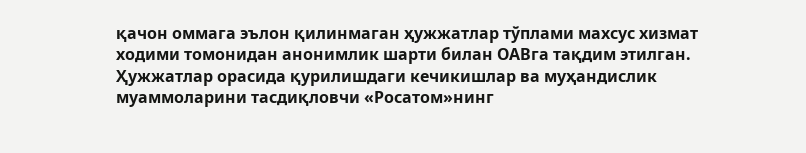қачон оммага эълон қилинмаган ҳужжатлар тўплами махсус хизмат ходими томонидан анонимлик шарти билан ОАВга тақдим этилган. Ҳужжатлар орасида қурилишдаги кечикишлар ва муҳандислик муаммоларини тасдиқловчи «Росатом»нинг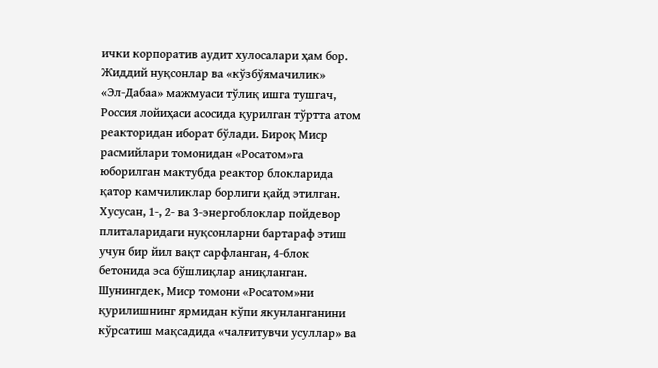ички корпоратив аудит хулосалари ҳам бор.
Жиддий нуқсонлар ва «кўзбўямачилик»
«Эл-Дабаа» мажмуаси тўлиқ ишга тушгач, Россия лойиҳаси асосида қурилган тўртта атом реакторидан иборат бўлади. Бироқ Миср расмийлари томонидан «Росатом»га юборилган мактубда реактор блокларида қатор камчиликлар борлиги қайд этилган.
Хусусан, 1-, 2- ва 3-энергоблоклар пойдевор плиталаридаги нуқсонларни бартараф этиш учун бир йил вақт сарфланган, 4-блок бетонида эса бўшлиқлар аниқланган. Шунингдек, Миср томони «Росатом»ни қурилишнинг ярмидан кўпи якунланганини кўрсатиш мақсадида «чалғитувчи усуллар» ва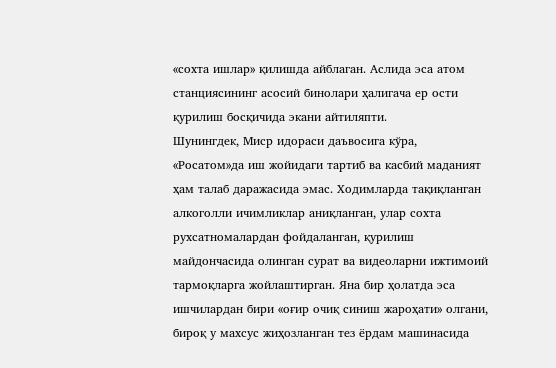«сохта ишлар» қилишда айблаган. Аслида эса атом станциясининг асосий бинолари ҳалигача ер ости қурилиш босқичида экани айтиляпти.
Шунингдек, Миср идораси даъвосига кўра, «Росатом»да иш жойидаги тартиб ва касбий маданият ҳам талаб даражасида эмас. Ходимларда тақиқланган алкоголли ичимликлар аниқланган, улар сохта рухсатномалардан фойдаланган, қурилиш майдончасида олинган сурат ва видеоларни ижтимоий тармоқларга жойлаштирган. Яна бир ҳолатда эса ишчилардан бири «оғир очиқ синиш жароҳати» олгани, бироқ у махсус жиҳозланган тез ёрдам машинасида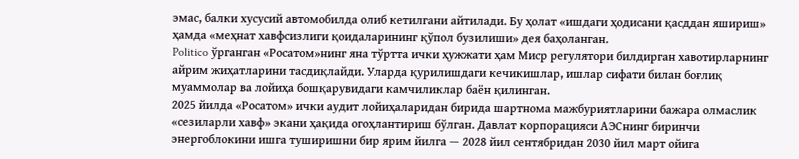эмас, балки хусусий автомобилда олиб кетилгани айтилади. Бу ҳолат «ишдаги ҳодисани қасддан яшириш» ҳамда «меҳнат хавфсизлиги қоидаларининг қўпол бузилиши» дея баҳоланган.
Politico ўрганган «Росатом»нинг яна тўртта ички ҳужжати ҳам Миср регулятори билдирган хавотирларнинг айрим жиҳатларини тасдиқлайди. Уларда қурилишдаги кечикишлар, ишлар сифати билан боғлиқ муаммолар ва лойиҳа бошқарувидаги камчиликлар баён қилинган.
2025 йилда «Росатом» ички аудит лойиҳаларидан бирида шартнома мажбуриятларини бажара олмаслик «сезиларли хавф» экани ҳақида огоҳлантириш бўлган. Давлат корпорацияси АЭСнинг биринчи энергоблокини ишга туширишни бир ярим йилга — 2028 йил сентябридан 2030 йил март ойига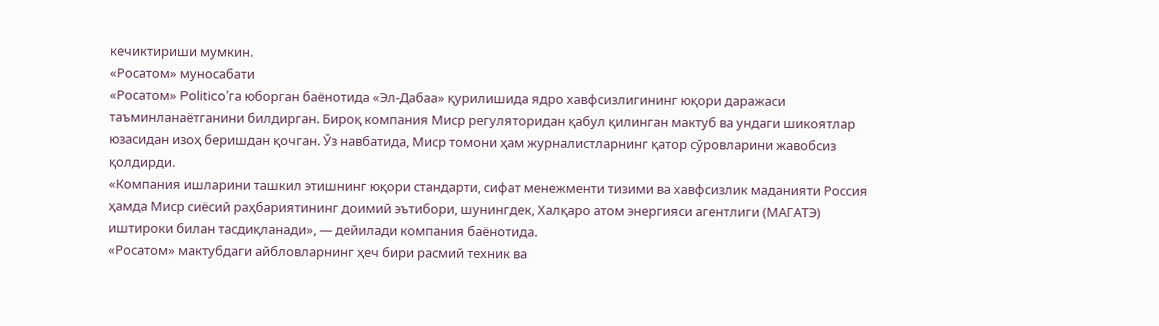кечиктириши мумкин.
«Росатом» муносабати
«Росатом» Politico’га юборган баёнотида «Эл-Дабаа» қурилишида ядро хавфсизлигининг юқори даражаси таъминланаётганини билдирган. Бироқ компания Миср регуляторидан қабул қилинган мактуб ва ундаги шикоятлар юзасидан изоҳ беришдан қочган. Ўз навбатида, Миср томони ҳам журналистларнинг қатор сўровларини жавобсиз қолдирди.
«Компания ишларини ташкил этишнинг юқори стандарти, сифат менежменти тизими ва хавфсизлик маданияти Россия ҳамда Миср сиёсий раҳбариятининг доимий эътибори, шунингдек, Халқаро атом энергияси агентлиги (МАГАТЭ) иштироки билан тасдиқланади», — дейилади компания баёнотида.
«Росатом» мактубдаги айбловларнинг ҳеч бири расмий техник ва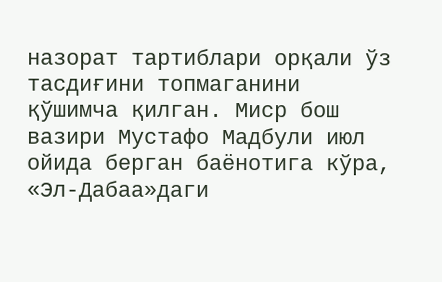назорат тартиблари орқали ўз тасдиғини топмаганини қўшимча қилган. Миср бош вазири Мустафо Мадбули июл ойида берган баёнотига кўра, «Эл-Дабаа»даги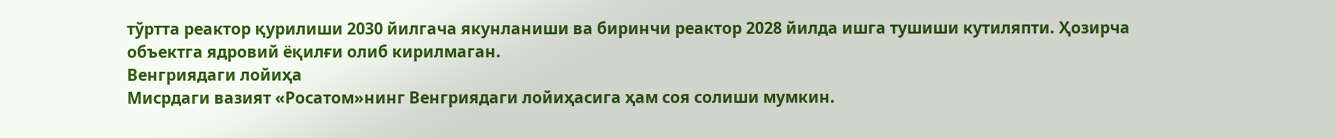тўртта реактор қурилиши 2030 йилгача якунланиши ва биринчи реактор 2028 йилда ишга тушиши кутиляпти. Ҳозирча объектга ядровий ёқилғи олиб кирилмаган.
Венгриядаги лойиҳа
Мисрдаги вазият «Росатом»нинг Венгриядаги лойиҳасига ҳам соя солиши мумкин.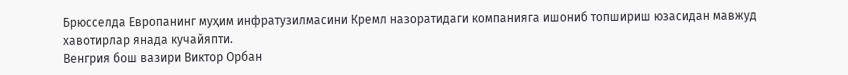Брюсселда Европанинг муҳим инфратузилмасини Кремл назоратидаги компанияга ишониб топшириш юзасидан мавжуд хавотирлар янада кучайяпти.
Венгрия бош вазири Виктор Орбан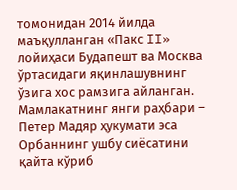томонидан 2014 йилда маъқулланган «Пакс II» лойиҳаси Будапешт ва Москва ўртасидаги яқинлашувнинг ўзига хос рамзига айланган. Мамлакатнинг янги раҳбари – Петер Мадяр ҳукумати эса Орбаннинг ушбу сиёсатини қайта кўриб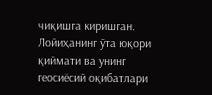чиқишга киришган. Лойиҳанинг ўта юқори қиймати ва унинг геосиёсий оқибатлари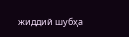жиддий шубҳа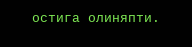остига олиняпти.